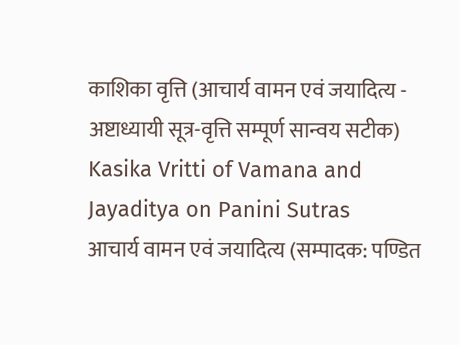काशिका वृत्ति (आचार्य वामन एवं जयादित्य - अष्टाध्यायी सूत्र-वृत्ति सम्पूर्ण सान्वय सटीक)
Kasika Vritti of Vamana and Jayaditya on Panini Sutras
आचार्य वामन एवं जयादित्य (सम्पादक: पण्डित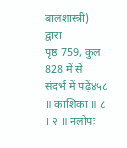बालशास्त्री) द्वारा
पृष्ठ 759, कुल 828 में से
संदर्भ में पढ़ें४५८ ॥ काशिका ॥ ८ । २ ॥ नलोपः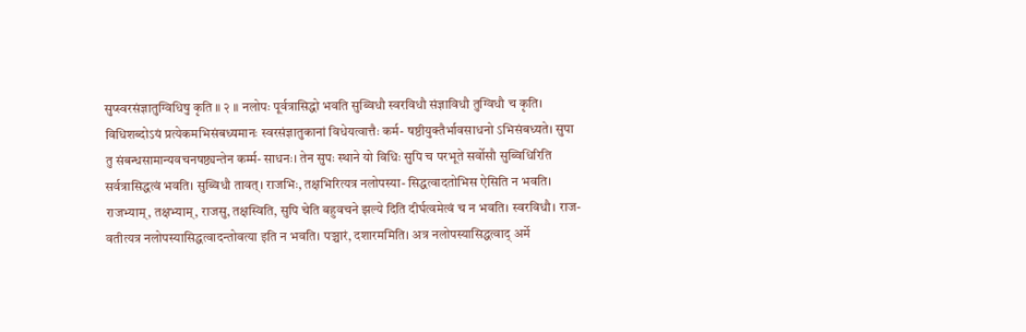सुप्स्वरसंज्ञातुग्विधिषु कृति ॥ २ ॥ नलोपः पूर्वत्रासिद्धो भवति सुब्विधौ स्वरविधौ संज्ञाविधौ तुग्विधौ च कृति। विधिशब्दोऽयं प्रत्येकमभिसंबध्यमानः स्वरसंज्ञातुकानां विधेयत्वात्तैः कर्म- षष्ठीयुक्तैर्भावसाधनो ऽभिसंबध्यते। सुपा तु संबन्धसामान्यवचनषष्ठ्यन्तेन कर्म्म- साधनः। तेन सुपः स्थाने यो विधिः सुपि च परभूते सर्वोसौ सुब्विधिरिति सर्वत्रासिद्धत्वं भवति। सुब्विधौ तावत्। राजभिः, तक्षभिरित्यत्र नलोपस्या- सिद्धत्वादतोभिस ऐसिति न भवति। राजभ्याम्, तक्षभ्याम्, राजसु, तक्षस्विति, सुपि चेति बहुवचने झल्ये दिति दीर्घत्वमेत्वं च न भवति। स्वरविधौ। राज- वतीत्यत्र नलोपस्यासिद्धत्वादन्तोवत्या इति न भवति। पञ्चारं, दशारममिति। अत्र नलोपस्यासिद्धत्वाद् अर्मे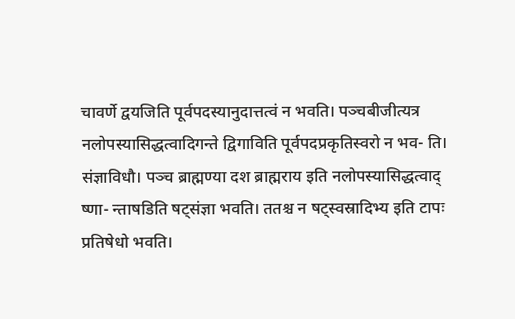चावर्णे द्वयजिति पूर्वपदस्यानुदात्तत्वं न भवति। पञ्चबीजीत्यत्र नलोपस्यासिद्धत्वादिगन्ते द्विगाविति पूर्वपदप्रकृतिस्वरो न भव- ति। संज्ञाविधौ। पञ्च ब्राह्मण्या दश ब्राह्मराय इति नलोपस्यासिद्धत्वाद् ष्णा- न्ताषडिति षट्संज्ञा भवति। ततश्च न षट्स्वस्रादिभ्य इति टापः प्रतिषेधो भवति।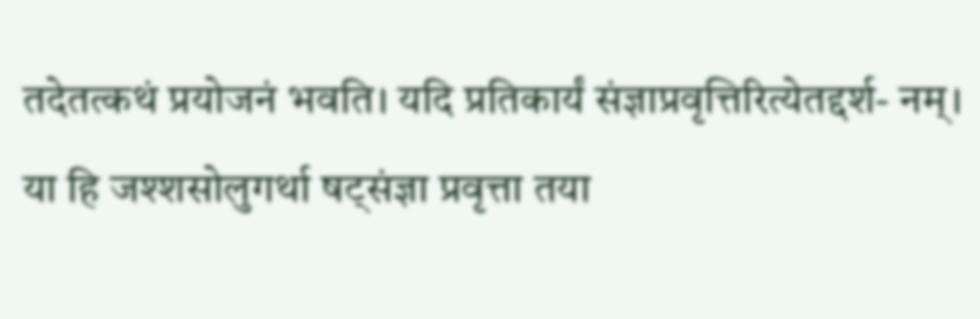तदेतत्कथं प्रयोजनं भवति। यदि प्रतिकार्यं संज्ञाप्रवृत्तिरित्येतद्दर्श- नम्। या हि जश्शसोलुगर्था षट्संज्ञा प्रवृत्ता तया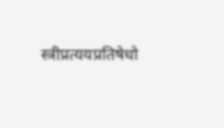स्त्रीप्रत्ययप्रतिषेधो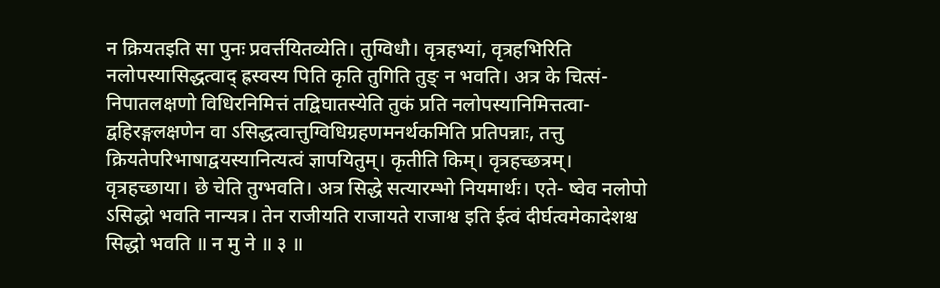न क्रियतइति सा पुनः प्रवर्त्तयितव्येति। तुग्विधौ। वृत्रहभ्यां, वृत्रहभिरिति नलोपस्यासिद्धत्वाद् ह्रस्वस्य पिति कृति तुगिति तुङ् न भवति। अत्र के चित्सं- निपातलक्षणो विधिरनिमित्तं तद्विघातस्येति तुकं प्रति नलोपस्यानिमित्तत्वा- द्वहिरङ्गलक्षणेन वा ऽसिद्धत्वात्तुग्विधिग्रहणमनर्थकमिति प्रतिपन्नाः, तत्तु क्रियतेपरिभाषाद्वयस्यानित्यत्वं ज्ञापयितुम्। कृतीति किम्। वृत्रहच्छत्रम्। वृत्रहच्छाया। छे चेति तुग्भवति। अत्र सिद्धे सत्यारम्भो नियमार्थः। एते- ष्वेव नलोपो ऽसिद्धो भवति नान्यत्र। तेन राजीयति राजायते राजाश्व इति ईत्वं दीर्घत्वमेकादेशश्च सिद्धो भवति ॥ न मु ने ॥ ३ ॥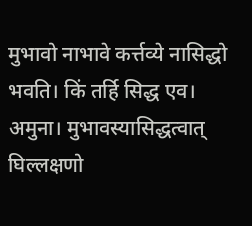मुभावो नाभावे कर्त्तव्ये नासिद्धो भवति। किं तर्हि सिद्ध एव। अमुना। मुभावस्यासिद्धत्वात् घिल्लक्षणो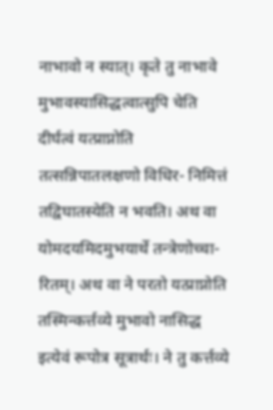नाभावो न स्यात्। कृते तु नाभावे मुभावस्यासिद्धत्वात्सुपि चेति दीर्घत्वं यत्प्राप्नोति तत्सन्निपातलक्षणो विधिर- निमित्तं तद्विघातस्येति न भवति। अथ वा योमदयमिदमुभयार्थे तन्त्रेणोच्चा- रितम्। अथ वा ने परतो यत्प्राप्नोति तस्मिन्कर्त्तव्ये मुभावो नासिद्ध इत्येवं रूपोत्र सूत्रार्थः। ने तु कर्त्तव्ये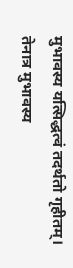मुभावस्य यत्सिद्धत्वं तदर्थतो गृहीतम्। तेनात्र मुभावस्य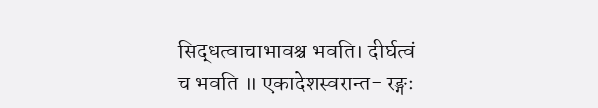सिद्धत्वाचाभावश्च भवति। दीर्घत्वं च भवति ॥ एकादेशस्वरान्त- रङ्गः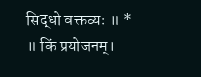सिद्धो वक्तव्यः ॥ * ॥ किं प्रयोजनम्।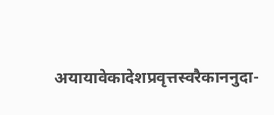अयायावेकादेशप्रवृत्तस्वरैकाननुदा-